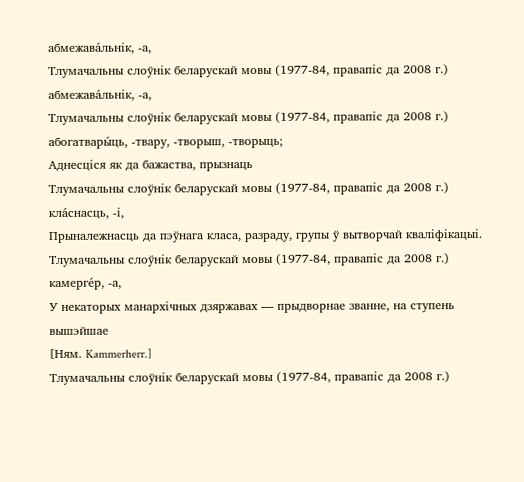абмежава́льнік, ‑а,
Тлумачальны слоўнік беларускай мовы (1977-84, правапіс да 2008 г.)
абмежава́льнік, ‑а,
Тлумачальны слоўнік беларускай мовы (1977-84, правапіс да 2008 г.)
абогатвары́ць, ‑твару, ‑творыш, ‑творыць;
Аднесціся як да бажаства, прызнаць
Тлумачальны слоўнік беларускай мовы (1977-84, правапіс да 2008 г.)
кла́снасць, ‑і,
Прыналежнасць да пэўнага класа, разраду, групы ў вытворчай кваліфікацыі.
Тлумачальны слоўнік беларускай мовы (1977-84, правапіс да 2008 г.)
камерге́р, ‑а,
У некаторых манархічных дзяржавах — прыдворнае званне, на ступень вышэйшае
[Ням. Kammerherr.]
Тлумачальны слоўнік беларускай мовы (1977-84, правапіс да 2008 г.)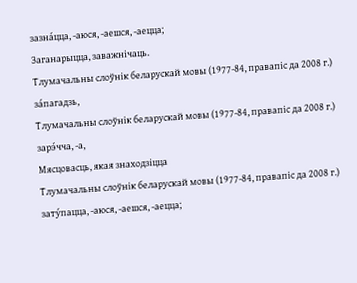зазна́цца, ‑аюся, ‑аешся, ‑аецца;
Заганарыцца, заважнічаць.
Тлумачальны слоўнік беларускай мовы (1977-84, правапіс да 2008 г.)
за́пагадзь,
Тлумачальны слоўнік беларускай мовы (1977-84, правапіс да 2008 г.)
зарэ́чча, ‑а,
Мясцовасць, якая знаходзіцца
Тлумачальны слоўнік беларускай мовы (1977-84, правапіс да 2008 г.)
зату́пацца, ‑аюся, ‑аешся, ‑аецца;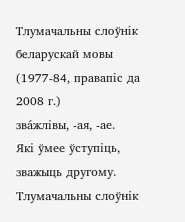Тлумачальны слоўнік беларускай мовы (1977-84, правапіс да 2008 г.)
зва́жлівы, ‑ая, ‑ае.
Які ўмее ўступіць, зважыць другому.
Тлумачальны слоўнік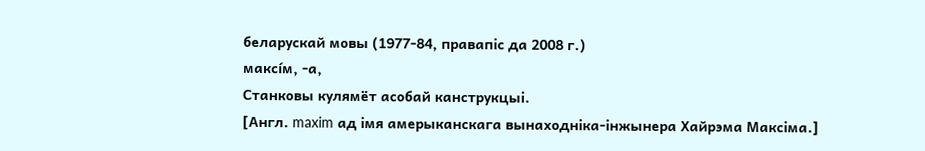беларускай мовы (1977-84, правапіс да 2008 г.)
максі́м, ‑а,
Станковы кулямёт асобай канструкцыі.
[Англ. maxim ад імя амерыканскага вынаходніка-інжынера Хайрэма Максіма.]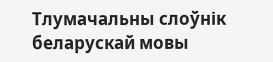Тлумачальны слоўнік беларускай мовы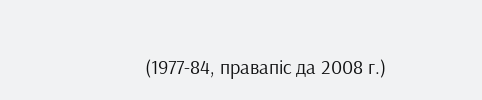(1977-84, правапіс да 2008 г.)